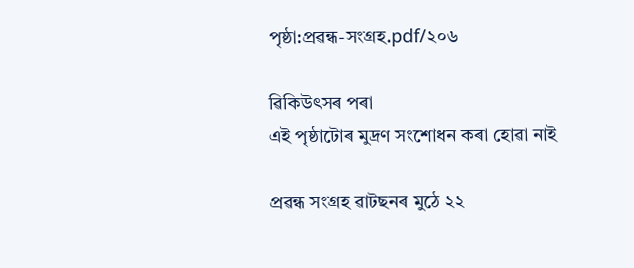পৃষ্ঠা:প্ৰৱন্ধ-সংগ্ৰহ.pdf/২০৬

ৱিকিউৎসৰ পৰা
এই পৃষ্ঠাটোৰ মুদ্ৰণ সংশোধন কৰা হোৱা নাই

প্ৰৱন্ধ সংগ্ৰহ ৱাটছনৰ মুঠে ২২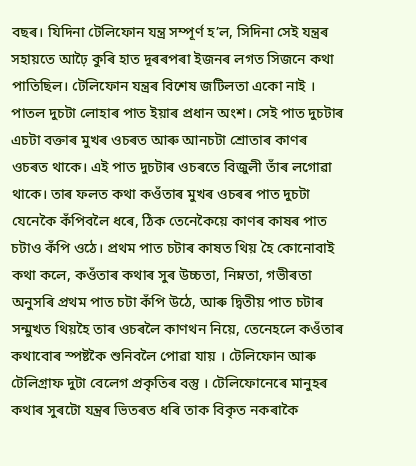বছৰ। যিদিনা টেলিফোন যন্ত্র সম্পূর্ণ হ’ল, সিদিনা সেই যন্ত্ৰৰ সহায়তে আঢ়ৈ কুৰি হাত দূৰৰপৰা ইজনৰ লগত সিজনে কথা পাতিছিল। টেলিফোন যন্ত্ৰৰ বিশেষ জটিলতা একো নাই । পাতল দুচটা লোহাৰ পাত ইয়াৰ প্ৰধান অংশ। সেই পাত দুচটাৰ এচটা বক্তাৰ মুখৰ ওচৰত আৰু আনচটা শ্ৰোতাৰ কাণৰ ওচৰত থাকে। এই পাত দুচটাৰ ওচৰতে বিজুলী তাঁৰ লগোৱা থাকে। তাৰ ফলত কথা কওঁতাৰ মুখৰ ওচৰৰ পাত দুচটা যেনেকৈ কঁপিবলৈ ধৰে, ঠিক তেনেকৈয়ে কাণৰ কাষৰ পাত চটাও কঁপি ওঠে। প্রথম পাত চটাৰ কাষত থিয় হৈ কোনোবাই কথা কলে, কওঁতাৰ কথাৰ সুৰ উচ্চতা, নিম্নতা, গভীৰতা অনুসৰি প্রথম পাত চটা কঁপি উঠে, আৰু দ্বিতীয় পাত চটাৰ সন্মুখত থিয়হৈ তাৰ ওচৰলৈ কাণথন নিয়ে, তেনেহলে কওঁতাৰ কথাবোৰ স্পষ্টকৈ শুনিবলৈ পোৱা যায় । টেলিফোন আৰু টেলিগ্রাফ দুটা বেলেগ প্ৰকৃতিৰ বস্তু । টেলিফোনেৰে মানুহৰ কথাৰ সুৰটো যন্ত্ৰৰ ভিতৰত ধৰি তাক বিকৃত নকৰাকৈ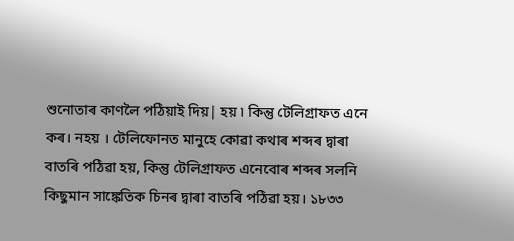শুনোতাৰ কাণলৈ পঠিয়াই দিয়| হয় ৷ কিন্তু টেলিগ্রাফত এনে কৰ। নহয় । টেলিফোনত মানুহে কোৱা কথাৰ শব্দৰ দ্বাৰা বাতৰি পঠিৱা হয়, কিন্তু টেলিগ্রাফত এনেবোৰ শব্দৰ সলনি কিছুমান সাঙ্কেতিক চিনৰ দ্বাৰা বাতৰি পঠিৱা হয়। ১৮৩৩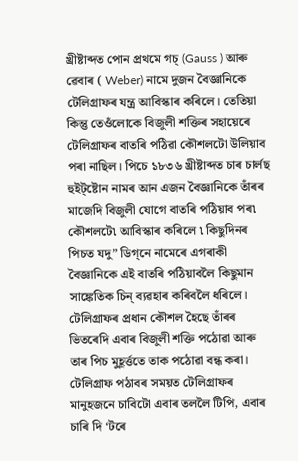খ্রীষ্টাব্দত পোন প্রথমে গচ্ (Gauss ) আৰু ৱেবাৰ ( Weber) নামে দুজন বৈজ্ঞানিকে টেলিগ্ৰাফৰ যন্ত্র আবিস্কাৰ কৰিলে। তেতিয়া কিন্তু তেওঁলোকে বিজুলী শক্তিৰ সহায়েৰে টেলিগ্রাফৰ বাতৰি পঠিৱা কৌশলটো উলিয়াব পৰা নাছিল। পিচে ১৮৩৬ খ্রীষ্টাব্দত চাৰ চাৰ্লছ হুইট্‌ষ্টোন নামৰ আন এজন বৈজ্ঞানিকে তাঁৰৰ মাজেদি বিজুলী যোগে বাতৰি পঠিয়াব পৰ৷ কৌশলটে৷ আবিস্কাৰ কৰিলে ৷ কিছুদিনৰ পিচত যদু” ডিগ্‌নে নামেৰে এগৰাকী বৈজ্ঞানিকে এই বাতৰি পঠিয়াবলৈ কিছুমান সাঙ্কেতিক চিন্‌ ব্যৱহাৰ কৰিবলৈ ধৰিলে। টেলিগ্রাফৰ প্ৰধান কৌশল হৈছে তাঁৰৰ ভিতৰেদি এবাৰ বিজুলী শক্তি পঠোৱা আৰু তাৰ পিচ মুহূৰ্ত্ততে তাক পঠোৱা বন্ধ কৰা। টেলিগ্রাফ পঠাবৰ সময়ত টেলিগ্ৰাফৰ মানুহজনে চাবিটো এবাৰ তললৈ টিপি, এবাৰ চাৰি দি ‘টৰে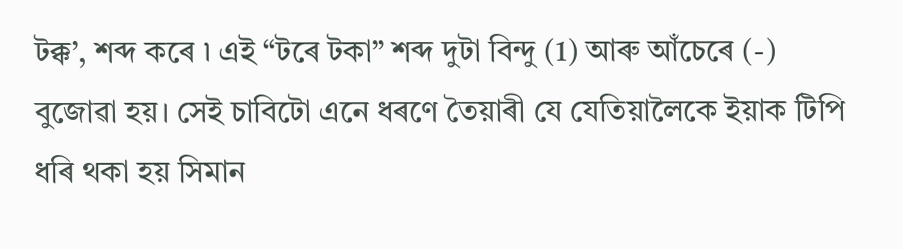টক্ক’, শব্দ কৰে ৷ এই “টৰে টকা” শব্দ দুটা বিন্দু (1) আৰু আঁচেৰে (-) বুজোৱা হয়। সেই চাবিটো এনে ধৰণে তৈয়াৰী যে যেতিয়ালৈকে ইয়াক টিপি ধৰি থকা হয় সিমান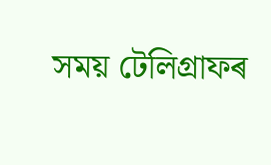সময় টেলিগ্রাফৰ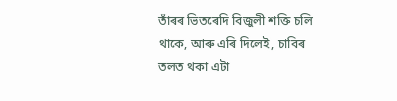তাঁৰৰ ভিতৰেদি বিজুলী শক্তি চলি থাকে, আৰু এৰি দিলেই, চাবিৰ তলত থকা এটা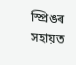স্প্রিঙৰ সহায়ত